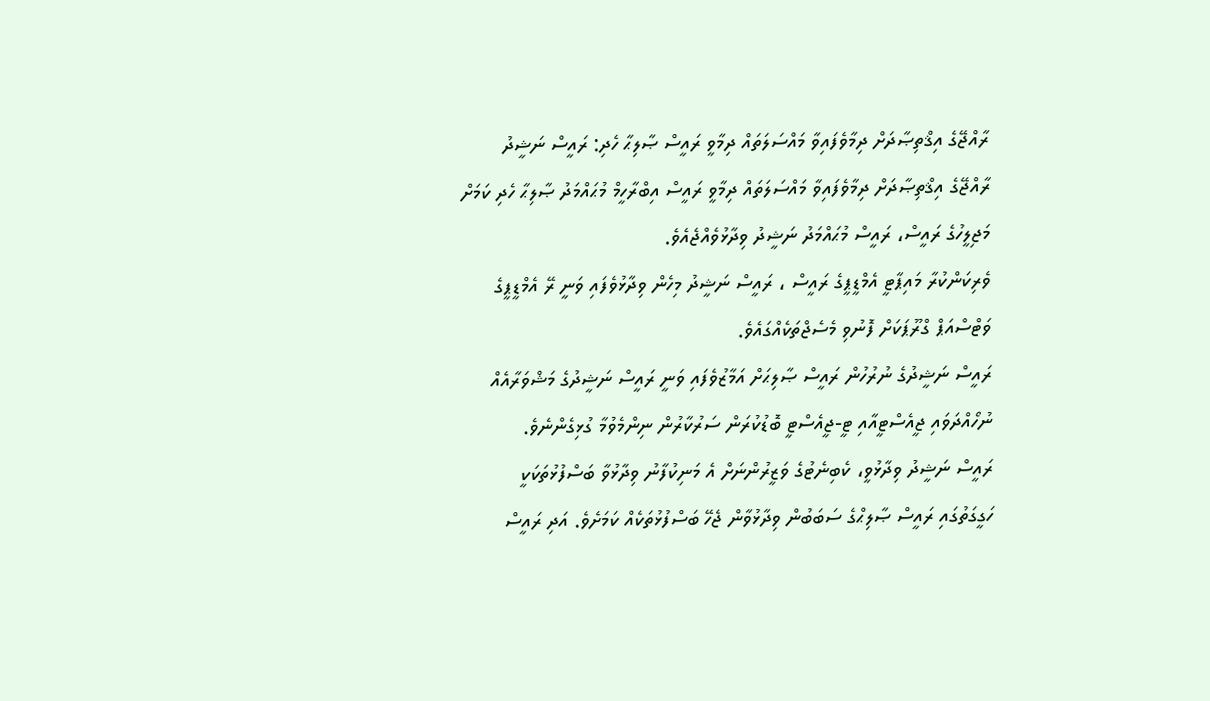ރާއްޖޭގެ އިޤްތިޞާދަށް ދިމާވެފައިވާ މައްސަލަތައް ދިމާވީ ރައީސް ޞާލިޙާ ހެދި: ރައީސް ނަޝީދު
ރާއްޖޭގެ އިޤްތިޞާދަށް ދިމާވެފައިވާ މައްސަލަތައް ދިމާވީ ރައީސް އިބްރާހީމް މުޙައްމަދު ޞާލިޙާ ހެދި ކަމަށް މަޖިލީހުގެ ރައީސް، ރައީސް މުޙައްމަދު ނަޝީދު ވިދާޅުވެއްޖެއެވެ.
ވެރިކަންކުރާ މައިޕާޓީ އެމްޑީޕީގެ ރައީސް ، ރައީސް ނަޝީދު މިހެން ވިދާޅުވެފައި ވަނީ ރޭ އެމްޑީޕީގެ ވަޓްސްއަޕް ގްރޫޕަކަށް ފޮނުވި މެސެޖްތަކެއްގައެވެ.
ރައީސް ނަޝީދުގެ ނުރުހުން ރައީސް ޞާލިޙަށް އަމާޒުވެފައި ވަނީ ރައީސް ނަޝީދުގެ މަޝްވަރާއެއް ނުހޯއްދަވައި ޖީއެސްޓީއާއި ޓީ-ޖީއެސްޓީ ބޮޑުކުރަން ސަރުކާރުން ނިންމެވުމާ ގުޅިގެންނެވެ.
ރައީސް ނަޝީދު ވިދާޅުވީ، ކެބިނެޓުގެ ވަޒީރުންނަށް އެ މަނިކުފާނު ވިދާޅުވާ ބަސްފުޅުތަކަކީ ހަގީގަތުގައި ރައީސް ޞާލިޙްގެ ސަބަބުން ވިދާޅުވާން ޖެހޭ ބަސްފުޅުތަކެއް ކަމަށެވެ. އަދި ރައީސް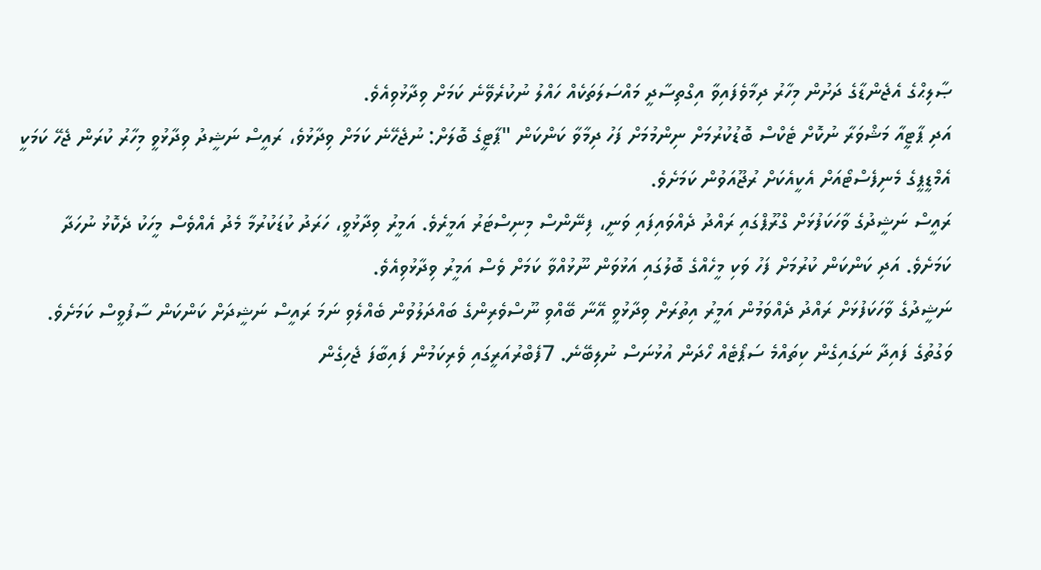ޞާލިޙްގެ އެޖެންޑާގެ ދަށުން މިހާރު ދިމާވެފައިވާ އިގްތިސާދީ މައްސަލަތަކެއް ހައްލު ނުކުރެވޭނެ ކަމަށް ވިދާޅުވިއެވެ.
އަދި ޕާޓީއާ މަޝްވަރާ ނުކޮށް ޓެކްސް ބޮޑުކުރުމަށް ނިންމުމަށް ފަހު ދިމާވާ ކަންކަން "ޕާޓީގެ ބޮލަށް: ނުޖެހޭނެ ކަމަށް ވިދާޅުވެ، ރައީސް ނަޝީދު ވިދާޅުވީ މިހާރު ކުރަން ޖެހޭ ކަމަކީ އެމްޑީޕީގެ މެނިފެސްޓޯއަށް އެކީއެކަށް ރުޖޫއަވުން ކަމަށެވެ.
ރައީސް ނަޝީދުގެ ވާހަކަފުޅަށް ގްރޫޕްގައި ރައްދު ދެއްވައިފައި ވަނީ، ފިނޭންސް މިނިސްޓަރު އަމީރެވެ. އަމީރު ވިދާޅުވީ، ހަރަދު ކުޑަކުރުމާ މެދު އެއްވެސް މީހަކު ދެކޮޅު ނުހަދާ ކަމަށެވެ. އަދި ކަންކަން ކުރުމަށް ފަހު ވަކި މީހެއްގެ ބޮލުގައި އަޅުވަން ނޫޅުއްވާ ކަމަށް ވެސް އަމީރު ވިދާޅުވިއެވެ.
ނަޝީދުގެ ވާހަކަފުޅަށް ރައްދު ދެއްވަމުން އަމީރު އިތުރަށް ވިދާޅުވީ އޭނާ ބޭއްވި ނޫސްވެރިންގެ ބައްދަލުވުން ބެއްލެވި ނަމަ ރައީސް ނަޝީދަށް ކަންކަން ސާފުވީސް ކަމަށެވެ.
ވަގުތުގެ ފައިދާ ނަގައިގެން ކިތައްމެ ސަޕޯޓެއް ހޯދަން އުޅުނަސް ނުލިބޭނެ. 7ފެބްރުއަރީގައި ވެރިކަމުން ފައިބާފަ ޖެހިގެން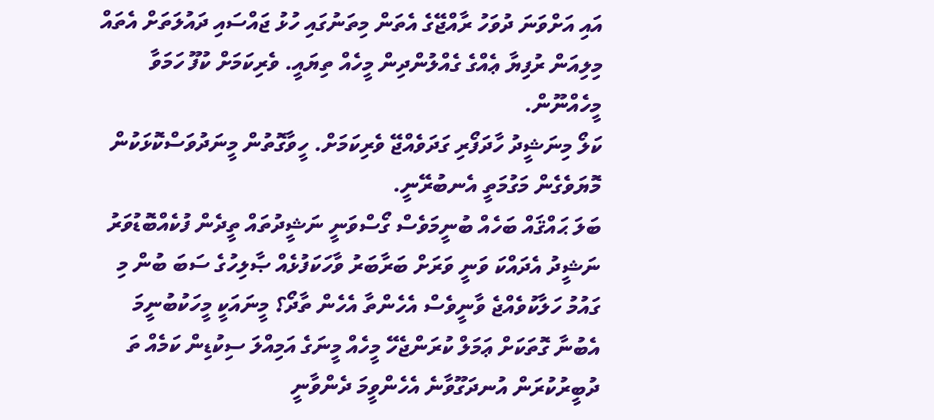އައި އަށްވަނަ ދުވަހު ރާއްޖޭގެ އެތަން މިތަނުގައި ހުޅު ޖައްސައި ދައުލަތަށް އެތައް މިލިއަން ރުފިޔާ ޢެއްގެ ގެއްލުންދިން މީހެއް ތިޔައީ. ވެރިކަމަށް ކުފޫ ހަމަވާ މީހެއްނޫން.
ކަލޯ މިނަޝީދު ހާދަފޯރި ގަދަވެއްޖޭ ވެރިކަމަށް. ހީވާގޮތުން މީނަދުވަސްކޮޅަކުން މޮޔަވެގެން މަގުމަތީ އެނބުރޭނީ.
ބަލަ ޙައްޤައް ބަހެއް ބުނީމަވެސް ގޯސްވަނީ ނަޝީދުތައް ތީދެން ފުކެއްބޮޑުވަރު ނަޝީދު އެދައްކަ ވަނީ ވަރަށް ބަރާބަރު ވާހަކަފުޅެއް ޞާލިހުގެ ސަބަ ބުން މި ގައުމު ހަލާކުވެއްޖެ ވާނީވެސް އެހެންތާ އެހެން ތާދޯ؟ މީނައަކީ މީހަކުބުނީމަ އެބުނާ ގޮތަކަށް ޢަމަލް ކުރަންޖެހޭ މީހެއް މީނަގެ އަމިއްލަ ސިކުޑިން ކަމެއް ތަ ދުބީރުކުރަން އުނދަގޫވާނެ އެހެންވީމަ ދެންވާނީ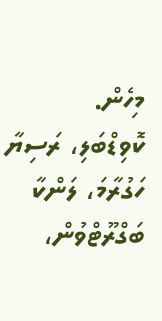މިހެން.
ކޮވިޑްބަލި، ރަސިޔާ ހަގުރާމަ، ލަންކާ ބަގްރޫޓްވުން،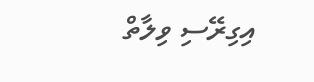އިގިރޭސި ވިލާތް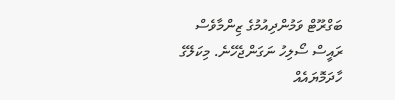ބަގްރޫޓް ވަމުންދިއުމުގެ ޒިންމާވެސް ރައީސް ސޯލިހު ނަގަންޖެހޭނެ. މިކަލޭގެ ހާދަމޮޔައެއް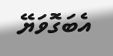އެބަގޮވަޔޭ